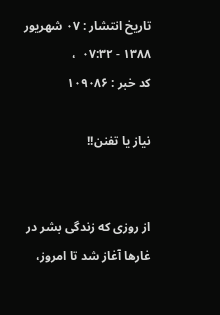تاریخ انتشار : ۰۷ شهريور ۱۳۸۸ - ۰۷:۳۲  ،
کد خبر : ۱۰۹۰۸۶

نیاز یا تفنن!!


از روزی که زندگی بشر در غارها آغاز شد تا امروز،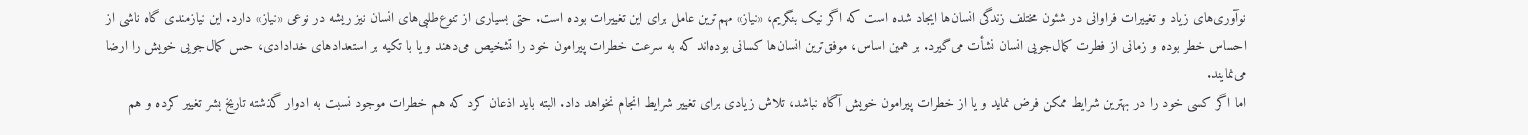نوآوری‌های زیاد و تغییرات فراوانی در شئون مختلف زندگی انسان‌ها ایجاد شده است که اگر نیک بنگریم، «نیاز» مهم‌ترین عامل برای این تغییرات بوده است. حتی بسیاری از تنوع‌طلبی‌های انسان نیز ریشه در نوعی «نیاز» دارد. این نیازمندی گاه ناشی از احساس خطر بوده و زمانی از فطرت کمال‌جویی انسان نشأت می‌گیرد. بر همین اساس، موفق‌ترین انسان‌ها کسانی بوده‌اند که به سرعت خطرات پیرامون خود را تشخیص می‌دهند و یا با تکیه بر استعدادهای خدادادی، حس کمال‌جویی خویش را ارضا می‌نمایند.
اما اگر کسی خود را در بهترین شرایط ممکن فرض نماید و یا از خطرات پیرامون خویش آگاه نباشد، تلاش زیادی برای تغییر شرایط انجام نخواهد داد. البته باید اذعان کرد که هم خطرات موجود نسبت به ادوار گذشته تاریخ بشر تغییر کرده و هم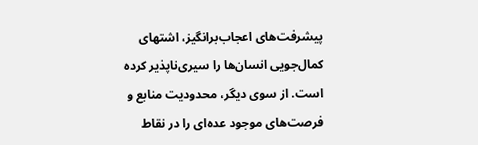پیشرفت‌های اعجاب‌برانگیز، اشتهای کمال‌جویی انسان‌ها را سیری‌ناپذیر کرده است. از سوی دیگر، محدودیت منابع و فرصت‌های موجود عده‌ای را در نقاط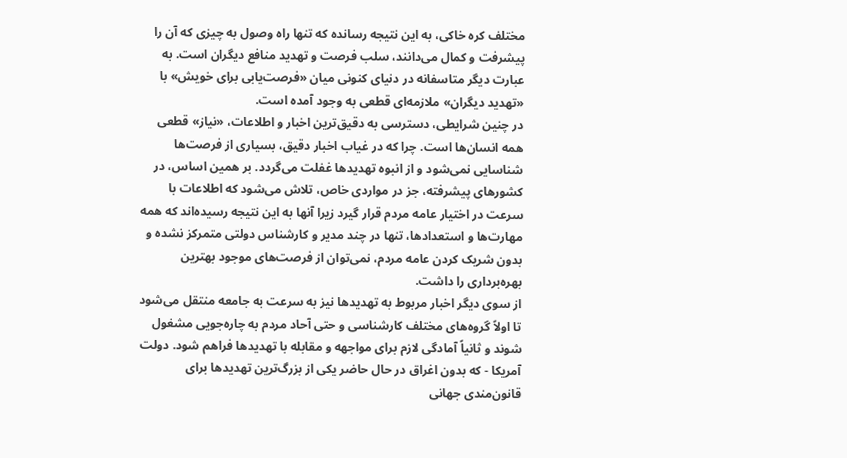مختلف کره خاکی، به این نتیجه رسانده که تنها راه وصول به چیزی که آن را پیشرفت و کمال می‌دانند، سلب فرصت و تهدید منافع دیگران است. به عبارت دیگر متاسفانه در دنیای کنونی میان «فرصت‌یابی برای خویش» با «تهدید دیگران» ملازمه‌ای قطعی به وجود آمده است.
در چنین شرایطی، دسترسی به دقیق‌ترین اخبار و اطلاعات، «نیاز» قطعی همه انسان‌ها است. چرا که در غیاب اخبار دقیق، بسیاری از فرصت‌ها شناسایی نمی‌شود و از انبوه تهدیدها غفلت می‌گردد. بر همین اساس، در کشورهای پیشرفته، جز در مواردی خاص، تلاش می‌شود که اطلاعات با سرعت در اختیار عامه مردم قرار گیرد زیرا آنها به این نتیجه رسیده‌اند که همه مهارت‌ها و استعدادها، تنها در چند مدیر و کارشناس دولتی متمرکز نشده و بدون شریک کردن عامه مردم، نمی‌توان از فرصت‌های موجود بهترین بهره‌برداری را داشت.
از سوی دیگر اخبار مربوط به تهدیدها نیز به سرعت به جامعه منتقل می‌شود تا اولاً گروه‌های مختلف کارشناسی و حتی آحاد مردم به چاره‌جویی مشغول شوند و ثانیاً آمادگی لازم برای مواجهه و مقابله با تهدیدها فراهم شود. دولت آمریکا - که بدون اغراق در حال حاضر یکی از بزرگ‌ترین تهدیدها برای قانون‌مندی جهانی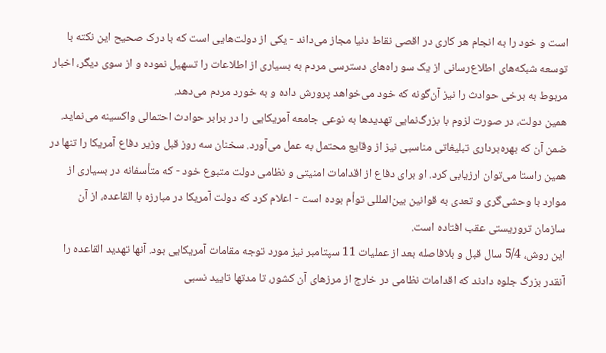است و خود را به انجام هر کاری در اقصی نقاط دنیا مجاز می‌داند - یکی از دولت‌هایی است که با درک صحیح این نکته با توسعه شبکه‌های اطلاع‌رسانی از یک سو راه‌های دسترسی مردم به بسیاری از اطلاعات را تسهیل نموده و از سوی دیگر، اخبار مربوط به برخی حوادث را نیز آن‌گونه که خود می‌خواهد پرورش داده و به خورد مردم می‌دهد.
همین دولت، در صورت لزوم با بزرگ‌نمایی تهدیدها به نوعی جامعه آمریکایی را در برابر حوادث احتمالی واکسینه می‌نماید. ضمن آن که بهره‌برداری تبلیغاتی مناسبی نیز از وقایع محتمل به عمل می‌آورد. سخنان سه روز قبل وزیر دفاع آمریکا را تنها در همین راستا می‌توان ارزیابی کرد. او برای دفاع از اقدامات امنیتی و نظامی دولت متبوع خود - که متأسفانه در بسیاری از موارد با وحشی‌گری و تعدی به قوانین بین‌المللی توأم بوده است - اعلام کرد که دولت آمریکا در مبارزه با القاعده، از آن سازمان تروریستی عقب افتاده است.
این روش، 5/4 سال قبل و بلافاصله بعد از عملیات 11 سپتامبر نیز مورد توجه مقامات آمریکایی بود. آنها تهدید القاعده را آنقدر بزرگ جلوه دادند که اقدامات نظامی در خارج از مرزهای آن کشور، تا مدتها تایید نسبی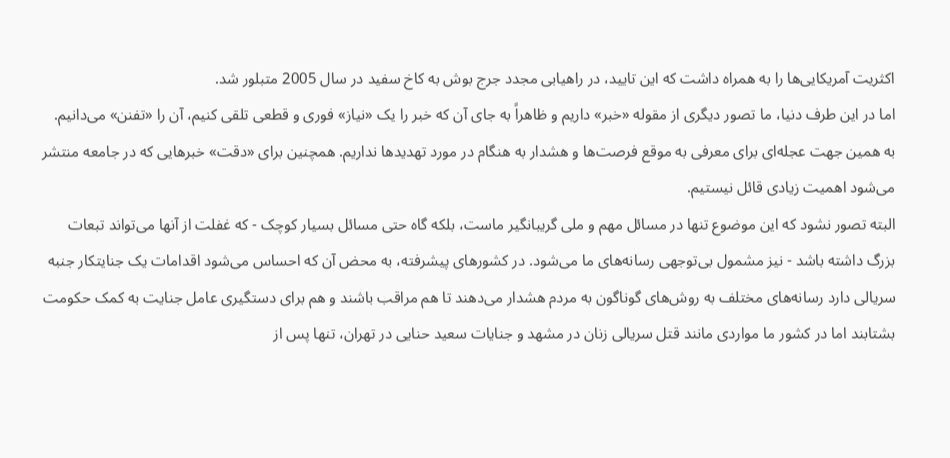اکثریت آمریکایی‌ها را به همراه داشت که این تایید، در راهیابی مجدد جرج بوش به کاخ سفید در سال 2005 متبلور شد.
اما در این طرف دنیا، ما تصور دیگری از مقوله «خبر» داریم و ظاهراً به جای آن که خبر را یک «نیاز» فوری و قطعی تلقی کنیم، آن را «تفنن» می‌دانیم. به همین جهت عجله‌ای برای معرفی به موقع فرصت‌ها و هشدار به هنگام در مورد تهدیدها نداریم. همچنین برای «دقت» خبرهایی که در جامعه منتشر می‌شود اهمیت زیادی قائل نیستیم.
البته تصور نشود که این موضوع تنها در مسائل مهم و ملی گریبانگیر ماست، بلکه گاه حتی مسائل بسیار کوچک - که غفلت از آنها می‌تواند تبعات بزرگ داشته باشد - نیز مشمول بی‌توجهی رسانه‌های ما می‌شود. در کشورهای پیشرفته، به محض آن که احساس می‌شود اقدامات یک جنایتکار جنبه سریالی دارد رسانه‌های مختلف به روش‌های گوناگون به مردم هشدار می‌دهند تا هم مراقب باشند و هم برای دستگیری عامل جنایت به کمک حکومت بشتابند اما در کشور ما مواردی مانند قتل سریالی زنان در مشهد و جنایات سعید حنایی در تهران، تنها پس از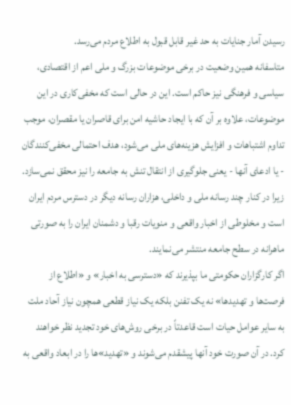رسیدن آمار جنایات به حد غیر قابل قبول به اطلاع مردم می‌رسد.
متاسفانه همین وضعیت در برخی موضوعات بزرگ و ملی اعم از اقتصادی، سیاسی و فرهنگی نیز حاکم است. این در حالی است که مخفی‌کاری در این موضوعات، علاوه بر آن که با ایجاد حاشیه امن برای قاصران یا مقصران، موجب تداوم اشتباهات و افزایش هزینه‌های ملی می‌شود، هدف احتمالی مخفی‌کنندگان - یا ادعای آنها - یعنی جلوگیری از انتقال تنش به جامعه را نیز محقق نمی‌سازد. زیرا در کنار چند رسانه ملی و داخلی، هزاران رسانه دیگر در دسترس مردم ایران است و مخلوطی از اخبار واقعی و منویات رقبا و دشمنان ایران را به صورتی ماهرانه در سطح جامعه منتشر می‌نمایند.
اگر کارگزاران حکومتی ما بپذیرند که «دسترسی به اخبار» و «اطلاع از فرصت‌ها و تهدیدها» نه یک تفنن بلکه یک نیاز قطعی همچون نیاز آحاد ملت به سایر عوامل حیات است قاعدتاً در برخی روش‌های خود تجدید نظر خواهند کرد. در آن صورت خود آنها پیشقدم می‌شوند و «تهدید»ها را در ابعاد واقعی به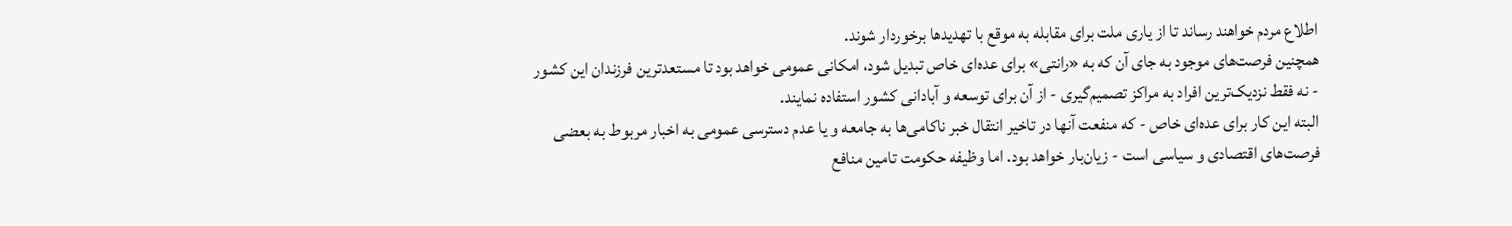اطلاع مردم خواهند رساند تا از یاری ملت برای مقابله به موقع با تهدیدها برخوردار شوند.
همچنین فرصت‌های موجود به جای آن که به «رانتی» برای عده‌ای خاص تبدیل شود، امکانی عمومی خواهد بود تا مستعدترین فرزندان این کشور - نه فقط نزدیک‌ترین افراد به مراکز تصمیم‌گیری - از آن برای توسعه و آبادانی کشور استفاده نمایند.
البته این کار برای عده‌ای خاص - که منفعت آنها در تاخیر انتقال خبر ناکامی‌ها به جامعه و یا عدم دسترسی عمومی به اخبار مربوط به بعضی فرصت‌های اقتصادی و سیاسی است - زیان‌بار خواهد بود. اما وظیفه حکومت تامین منافع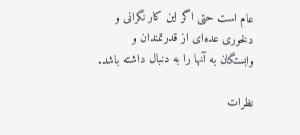عام است حتی اگر این کار نگرانی و دلخوری عده‌ای از قدرتمندان و وابستگان به آنها را به دنبال داشته باشد.

نظرات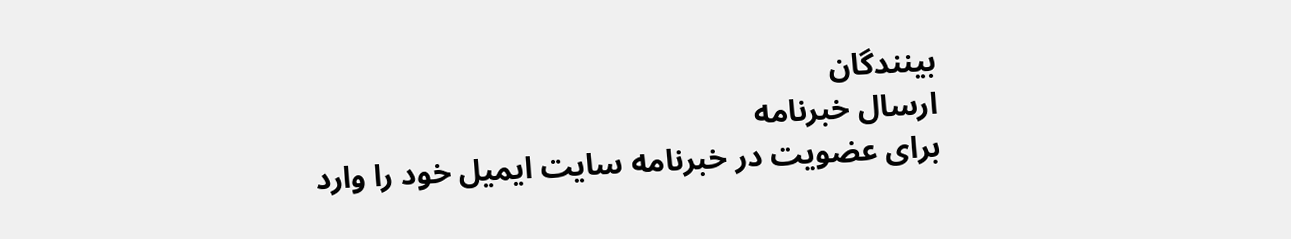بینندگان
ارسال خبرنامه
برای عضویت در خبرنامه سایت ایمیل خود را وارد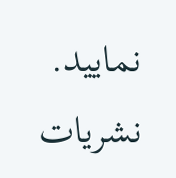نمایید.
نشریات